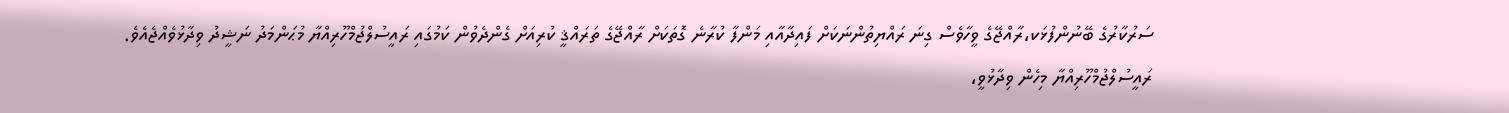ސަރުކާރުގެ ބޭނުންފުޅަކ،ރާއްޖޭގެ ވީހާވެސް ގިނަ ރައްޔިތުންނަކަށް ފައިދާއާއި މަންފާ ކުރާނެ ގޮތަކަށް ރާއްޖޭގެ ތަރައްޤީ ކުރިއަށް ގެންދެވުން ކަމުގައި ރައީސުލްޖުމްހޫރިއްޔާ މުޙަންމަދު ނަޝީދު ވިދާޅުވެއްޖެއެވެ. ރައީސުލްޖުމްހޫރިއްޔާ މިހެން ވިދާޅުވީ،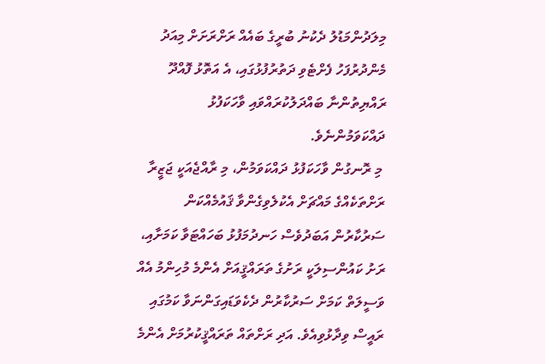މިލަދުންމަޑުލު ދެކުނު ބުރީގެ ބައެއް ރަށްރަށަށް މިއަދު މެންދުރުފަހު ފެށްޓެވި ދަތުރުފުޅުގައި، އެ އަތޮޅު ފޮއްދޫ ރައްޔިތުންނާ ބައްދަލުކުރައްވައި ވާހަކަފުޅު ދައްކަވަމުންނެވެ.
 މި ރޮނގުން ވާހަކަފުޅު ދައްކަވަމުން، މި ރާއްޖެއަކީ ޖަޒީރާ ރަށްތަކެއްގެ މައްޗަށް އެކުލެވިގެންވާ ޤައުމެއްކަން ސަރުކާރުން އަބަދުވެސް ހަނދުމަފުޅު ބަހައްޓަވާ ކަމަށާއި، ރަށު ކައުންސިލަކީ ރަށުގެ ތަރައްޤީއަށް އެންމެ މުހިންމު އެއް ވަސީލަތް ކަމަށް ސަރުކާރުން ދެކެވަޑައިގަންނަވާ ކަމުގައި ރައީސް ވިދާޅުވިއެވެ. އަދި ރަށްތައް ތަރައްޤީކުރުމަށް އެންމެ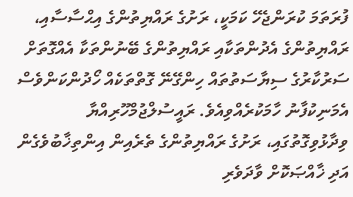ފުރަތަމަ ކުރަންޖެހޭ ކަމަކީ، ރަށުގެ ރައްޔިތުންގެ އިޙްސާސާއި، ރައްޔިތުންގެ އެދުންތަކާއި ރައްޔިތުންގެ ބޭނުންތަކާ އެއްގޮތަށް ސަރުކާރުގެ ސިޔާސަތުތައް ހިންގޭނޭ ގޮތްތަކެއް ހޯދުންކަންވެސް އެމަނިކުފާނު ހާމަކުރެއްވިއެވެ. ރައީސުލްޖުމްހޫރިއްޔާ ވިދާޅުވިގޮތުގައި، ރަށުގެ ރައްޔިތުންގެ ތެރެއިން އިންތިޚާބުވެގެން އަދި ޚާއްޞަކޮށް ވާދަވެރި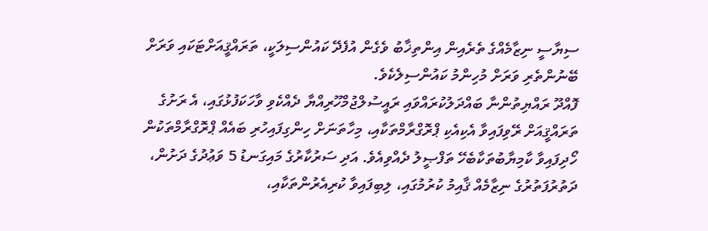ސިޔާސީ ނިޒާމެއްގެ ތެރެއިން އިންތިޚާބު ވެގެން އުފެދޭ ކައުންސިލަކީ، ތަރައްޤީއަށްޓަކައި ވަރަށް ބޭނުންތެރި ވަރަށް މުހިންމު ކައުންސިލެކެވެ.
ފޮއްދޫ ރައްޔިތުންނާ ބައްދަލުކުރައްވައި ރައީސުލްޖުމްހޫރިއްޔާ ދެއްކެވި ވާހަކަފުޅުގައި، އެ ރަށުގެ ތަރައްޤީއަށް ރޭވިފައިވާ އެކިއެކި ޕްރޮގްރާމްތަކާއި، މިހާތަނަށް ހިންގިފައިހުރި ބައެއް ޕްރޮގްރާމްތަކުން ހޯދިފައިވާ ކާމިޔާބުތަކާބެހޭ ތަފްޞީލު ދެއްވިއެވެ. އަދި ސަރުކާރުގެ މައިގަނޑު 5 ވަޢުދުގެ ދަށުން، ދަތުރުފަތުރުގެ ނިޒާމެއް ޤާއިމު ކުރުމުގައި، ލިބިފައިވާ ކުރިއެރުންތަކާއި،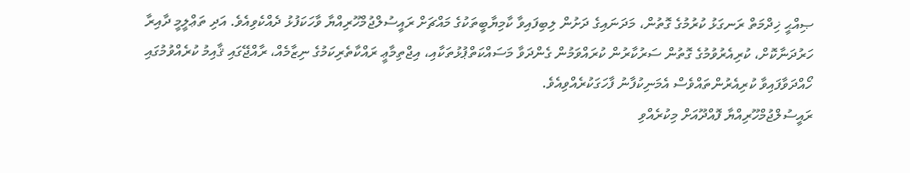ޞިއްޙީ ޚިދްމަތް ރަނގަޅު ކުރުމުގެ ގޮތުން، މަދަނައިގެ ދަށުން ލިބިފައިވާ ކާމިޔާބީތަކުގެ މައްޗަށް ރައީސުލްޖުމްހޫރިއްޔާ ވާހަކަފުޅު ދެއްކެވިއެވެ. އަދި ތަޢްލީމީ ދާއިރާ ހަރުދަނާކޮށް، ކުރިއެރުވުމުގެ ގޮތުން ސަރުކާރުން ކުރައްވަމުން ގެންދަވާ މަސައްކަތްޕުޅުތަކާއި، އިޖްތިމާޢީ ރައްކާތެރިކަމުގެ ނިޒާމެއް، ރާއްޖޭގައި ޤާއިމު ކުރެއްވުމުގައި ހޯއްދަވާފައިވާ ކުރިއެރުންތައްވެސް އެމަނިކުފާނު ފާހަގަކުރެއްވިއެވެ.
ރައީސުލްޖުމްހޫރިއްޔާ ފޮއްދޫއަށް މިކުރެއްވި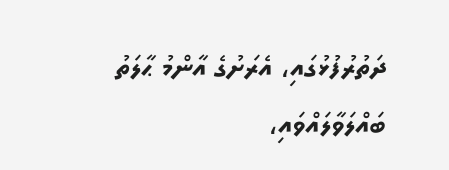ދަތުރުފުޅުގައި، އެރަށުގެ އާންމު ޙާލަތު ބައްލަވާލައްވައި،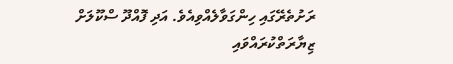ރަށުތެރޭގައި ހިންގަވާލެއްވިއެވެ. އަދި ފޮއްދޫ ސްކޫލަށް ޒިޔާރަތްކުރައްވައި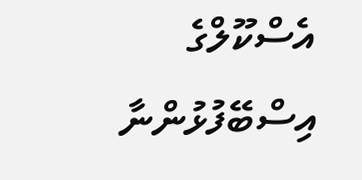އެސްކޫލްގެ އިސްބޭފުޅުންނާ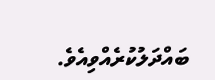ބައްދަލުކުރެއްވިއެވެ.